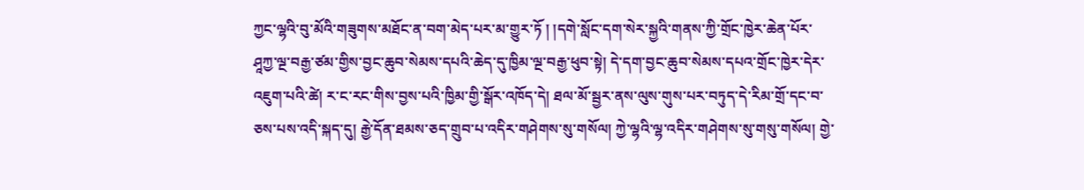ཀྱང་ལྷའི་བུ་མོའི་གཟུགས་མཐོང་ན་བག་མེད་པར་མ་གྱུར་ཏོ ། །དགེ་སློང་དག་སེར་སྐྱའི་གནས་ཀྱི་གྲོང་ཁྱེར་ཆེན་པོར་ཤཱཀྱ་ལྔ་བརྒྱ་ཙམ་གྱིས་བྱང་ཆུབ་སེམས་དཔའི་ཆེད་དུ་ཁྱིམ་ལྔ་བརྒྱ་ཕུབ་སྟེ། དེ་དག་བྱང་ཆུབ་སེམས་དཔའ་གྲོང་ཁྱེར་དེར་འཇུག་པའི་ཚེ། ར་ང་རང་གིས་བྱས་པའི་ཁྱིམ་གྱི་སྒོར་འཁོད་དེ། ཐལ་མོ་སྦྱར་ནས་ལུས་གུས་པར་བཏུད་དེ་རིམ་གྲོ་དང་བ་ཅས་པས་འདི་སྐད་དུ། རྒྱེ་དོན་ཐམས་ཅད་གྲུབ་པ་འདིར་གཤེགས་སུ་གསོལ། ཀྱེ་ལྷའི་ལྷ་འདིར་གཤེགས་སུ་གསུ་གསོལ། གྱེ་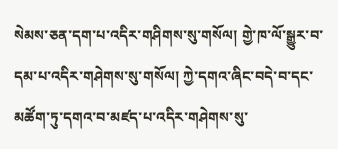སེམས་ཅན་དག་པ་འདིར་གཤིགས་སུ་གསོལ། གྱེ་ཁ་ལོ་སྒྱུར་བ་དམ་པ་འདིར་གཤེགས་སུ་གསོལ། ཀྱེ་དགའ་ཞིང་བདེ་བ་དང་མཚོག་ཏུ་དགའ་བ་མཛད་པ་འདིར་གཤེགས་སུ་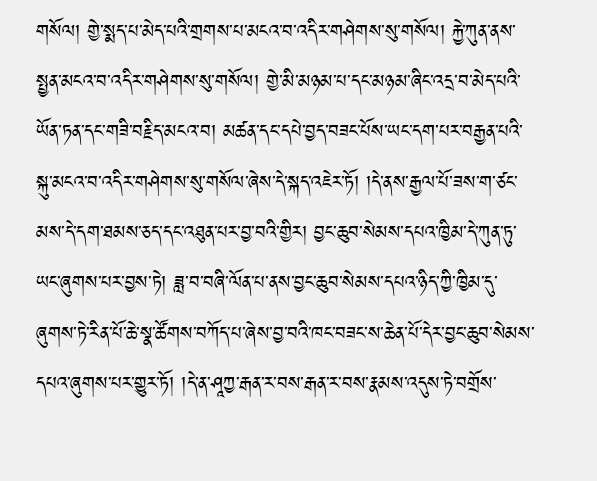གསོལ། གྱེ་སྨད་པ་མེད་པའི་གྲགས་པ་མངའ་བ་འདིར་གཤེགས་སུ་གསོལ། རྐྱེ་ཀུན་ནས་སྤྱན་མངའ་བ་འདིར་གཤེགས་སུ་གསོལ། གྱེ་མི་མཉམ་པ་དང་མཉམ་ཞིང་འདྲ་བ་མེད་པའི་ཡོན་ཏན་དང་གཟི་བརྗིད་མངའ་བ། མཚན་དང་དཔེ་བྱད་བཟང་པོས་ཡང་དག་པར་བརྒྱན་པའི་སྐུ་མངའ་བ་འདིར་གཤེགས་སུ་གསོལ་ཞེས་དེ་སྐད་འཇེར་ཏོ། །དེ་ནས་རྒྱལ་པོ་ཟས་ག་ཙང་མས་དེ་དག་ཐམས་ཅད་དང་འཐུན་པར་བྱ་བའི་གྱིར། བྱང་ཆུབ་སེམས་དཔའ་ཁྱིམ་དེ་ཀུན་ཏུ་ཡང་ཞུགས་པར་བྱས་ཏེ། ཟླ་བ་བཞི་ལོན་པ་ནས་བྱང་ཆུབ་སེམས་དཔའ་ཉིད་ཀྱི་ཁྱིམ་དུ་ཞུགས་ཏེ་རིན་པོ་ཆེ་སྣ་ཚོགས་བཀོད་པ་ཞེས་བྱ་བའི་ཁང་བཟང་ས་ཆེན་པོ་དེར་བྱང་ཆུབ་སེམས་དཔའ་ཞུགས་པར་གྱུར་ཏོ། །དེ་ན་ཤཱཀྱ་རྒན་ར་བས་རྒན་ར་བས་རྣམས་འདུས་ཏེ་བགྲོས་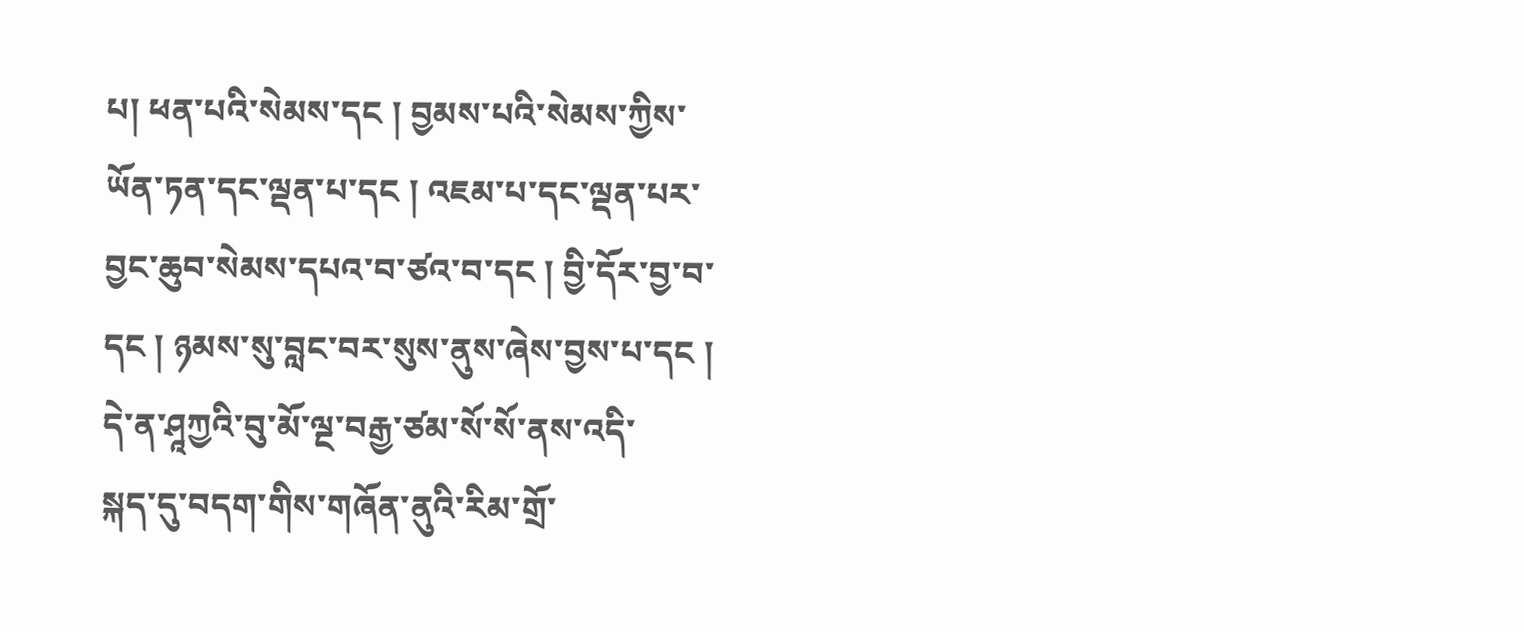པ། ཕན་པའི་སེམས་དང ། བྱམས་པའི་སེམས་ཀྱིས་ཡོན་ཏན་དང་ལྡན་པ་དང ། འཇམ་པ་དང་ལྡན་པར་བྱང་ཆུབ་སེམས་དཔའ་བ་ཙའ་བ་དང ། བྱི་དོར་བྱ་བ་དང ། ཉམས་སུ་བླང་བར་སུས་ནུས་ཞེས་བྱས་པ་དང ། དེ་ན་ཤཱཀྱའི་བུ་མོ་ལྔ་བརྒྱ་ཙམ་སོ་སོ་ནས་འདི་
སྐད་དུ་བདག་གིས་གཞོན་ནུའི་རིམ་གྲོ་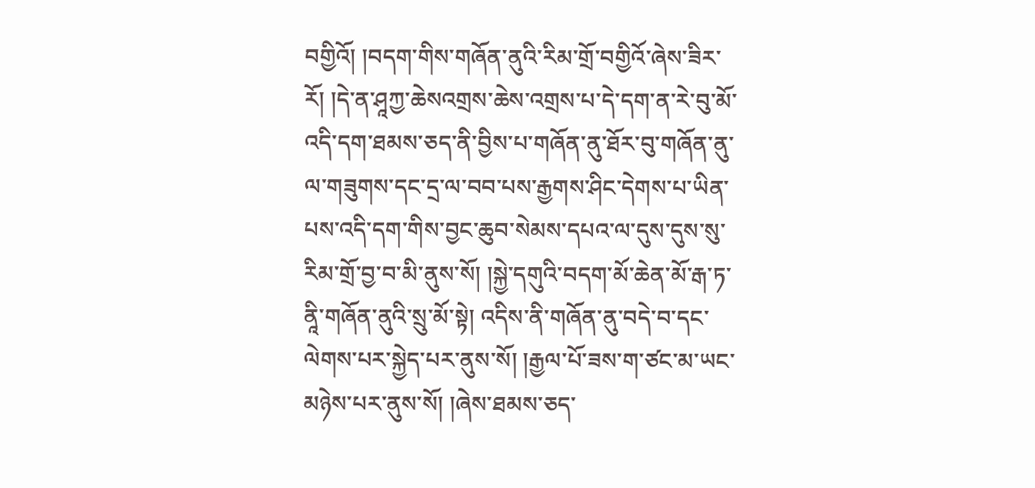བགྱིའོ། །བདག་གིས་གཞོན་ནུའི་རིམ་གྲོ་བགྱིའོ་ཞེས་ཟིར་རོ། །དེ་ན་ཤཱཀྱ་ཆེསའགྲས་ཆེས་འགྲས་པ་དེ་དག་ན་རེ་བུ་མོ་འདི་དག་ཐམས་ཅད་ནི་བྱིས་པ་གཞོན་ནུ་ཐོར་བུ་གཞོན་ནུ་ལ་གཟུགས་དང་དྲ་ལ་བབ་པས་རྒྱགས་ཤིང་དེགས་པ་ཡིན་པས་འདི་དག་གིས་བྱང་ཆུབ་སེམས་དཔའ་ལ་དུས་དུས་སུ་རིམ་གྲོ་བྱ་བ་མི་ནུས་སོ། །སྐྱེ་དགུའི་བདག་མོ་ཆེན་མོ་རྒ་ཏ་ནཱི་གཞོན་ནུའི་སྲུ་མོ་སྟེ། འདིས་ནི་གཞོན་ནུ་བདེ་བ་དང་ལེགས་པར་སྐྱེད་པར་ནུས་སོ། །རྒྱལ་པོ་ཟས་ག་ཙང་མ་ཡང་མཉེས་པར་ནུས་སོ། །ཞེས་ཐམས་ཅད་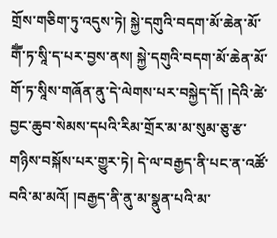གྲོས་གཅིག་ཏུ་འདུས་ཏེ། སྐྱེ་དགུའི་བདག་མོ་ཆེན་མོ་གཽཾ་ཏ་སཱི་ད་པར་བྱས་ནས། སྐྱེ་དགུའི་བདག་མོ་ཆེན་མོ་གོ་ཏ་སཱིས་གཞོན་ནུ་དེ་ལེགས་པར་བསྐྱེད་དོ། །དེའི་ཚེ་བྱང་ཆུབ་སེམས་དཔའི་རིམ་གྲོར་མ་མ་སུམ་ཅུ་རྩ་གཉིས་བསྐོས་པར་གྱུར་ཏེ། དེ་ལ་བརྒྱད་ནི་པང་ན་འཚོ་བའི་མ་མའོ། །བརྒྱད་ནི་ནུ་མ་སྣུན་པའི་མ་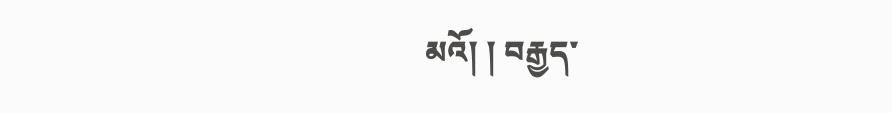མའོ། ། བརྒྱད་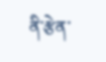ནི་རྩེན་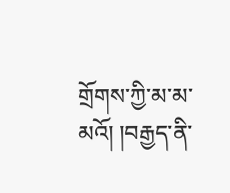གྲོགས་ཀྱི་མ་མ་མའོ། །བརྒྱད་ནི་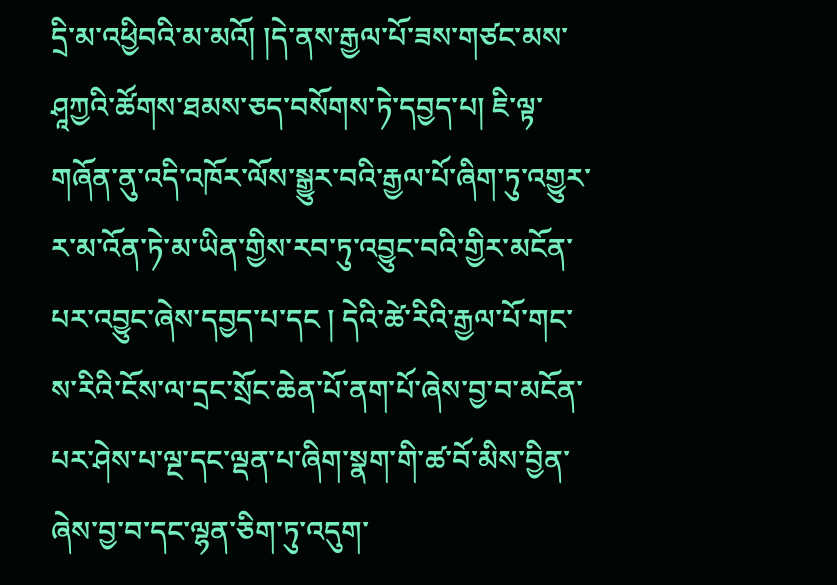དྲི་མ་འཕྱིབའི་མ་མའོ། །དེ་ནས་རྒྱལ་པོ་ཟས་གཙང་མས་ཤཱཀྱའི་ཚོགས་ཐམས་ཅད་བསོགས་ཏེ་དབྱད་པ། ཇི་ལྟ་གཞོན་ནུ་འདི་འཁོར་ལོས་སྒྱུར་བའི་རྒྱལ་པོ་ཞིག་ཏུ་འགྱུར་ར་མ་འོན་ཏེ་མ་ཡིན་གྱིས་རབ་ཏུ་འབྱུང་བའི་གྱིར་མངོན་པར་འབྱུང་ཞེས་དབྱད་པ་དང ། དེའི་ཚེ་རིའི་རྒྱལ་པོ་གང་ས་རིའི་ངོས་ལ་དྲང་སྲོང་ཆེན་པོ་ནག་པོ་ཞེས་བྱ་བ་མངོན་པར་ཤེས་པ་ལྔ་དང་ལྡན་པ་ཞིག་སྣག་གི་ཚ་བོ་མིས་བྱིན་ཞེས་བྱ་བ་དང་ལྷན་ཅིག་ཏུ་འདུག་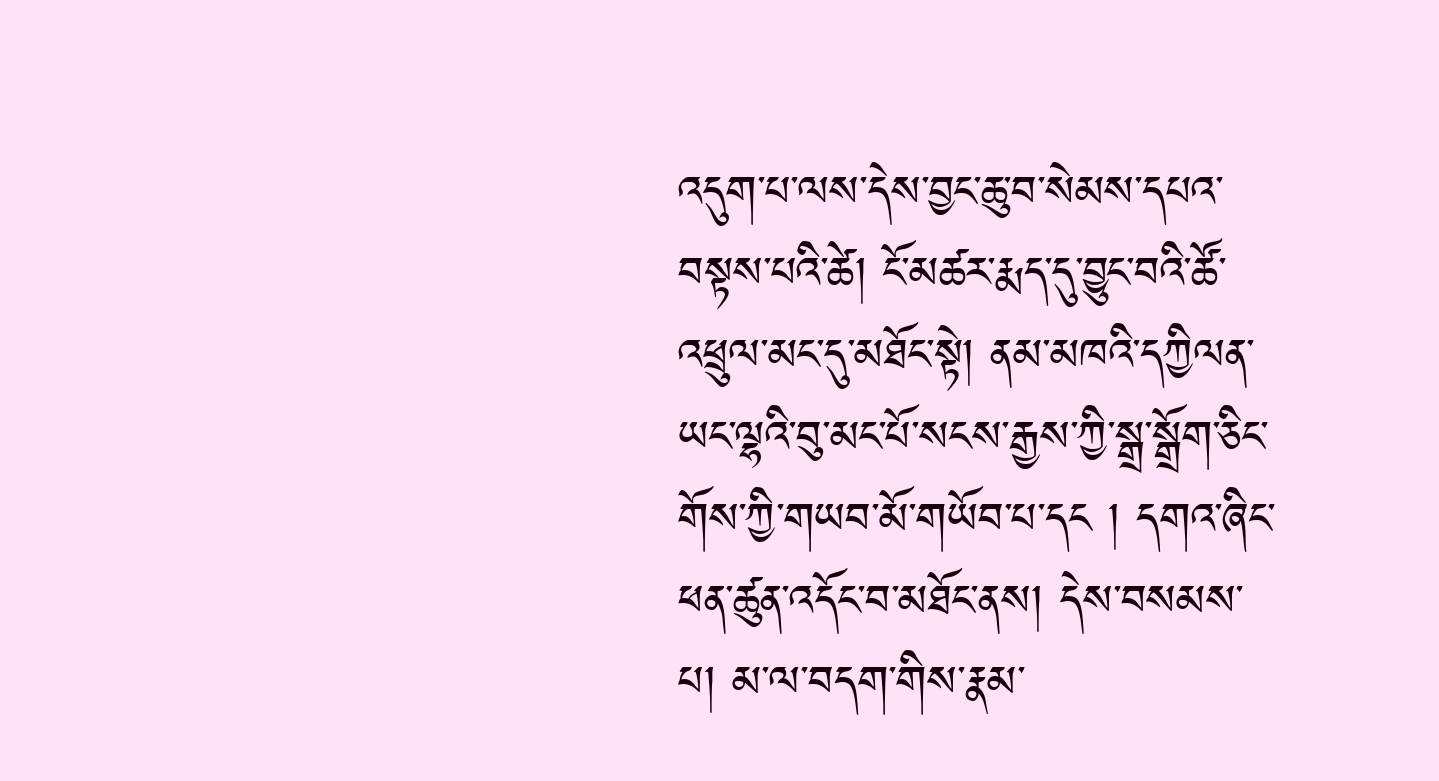འདུག་པ་ལས་དེས་བྱང་ཆུ་བ་སེམས་དཔའ་བསྟས་པའི་ཚེ། ངོ་མཚར་རྨད་དུ་བྱུང་བའི་ཚོ་འཕྲུལ་མང་དུ་མཐོང་སྟེ། ནམ་མཁའི་དཀྱིལན་ཡང་ལྷའི་བུ་མང་པོ་སངས་རྒྱས་ཀྱི་སྒྲ་སྒྲོག་ཅིང་གོས་ཀྱི་གཡབ་མོ་གཡོབ་པ་དང ། དགའ་ཞིང་ཕན་ཚུན་འདོང་བ་མཐོང་ནས། དེས་བསམས་པ། མ་ལ་བདག་གིས་རྣམ་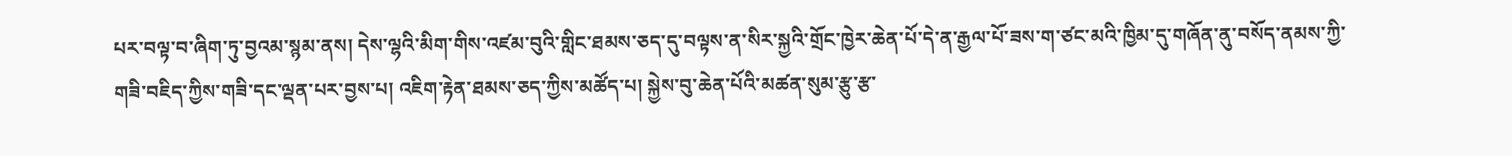པར་བལྟ་བ་ཞིག་ཏུ་བྱའམ་སྙམ་ནས། དེས་ལྷའི་མིག་གིས་འཛམ་བུའི་གླིང་ཐམས་ཅད་དུ་བལྟས་ན་སིར་སྐྱའི་གྲོང་ཁྱེར་ཆེན་པོ་དེ་ན་རྒྱལ་པོ་ཟས་ག་ཙང་མའི་ཁྱིམ་དུ་གཞོན་ནུ་བསོད་ནམས་ཀྱི་གཟི་བཇིད་ཀྱིས་གཟི་དང་ལྡན་པར་བྱས་པ། འཇིག་རྟེན་ཐམས་ཅད་ཀྱིས་མཚོད་པ། སྐྱེས་བུ་ཆེན་པོའི་མཚན་སུམ་རྩུ་རྩ་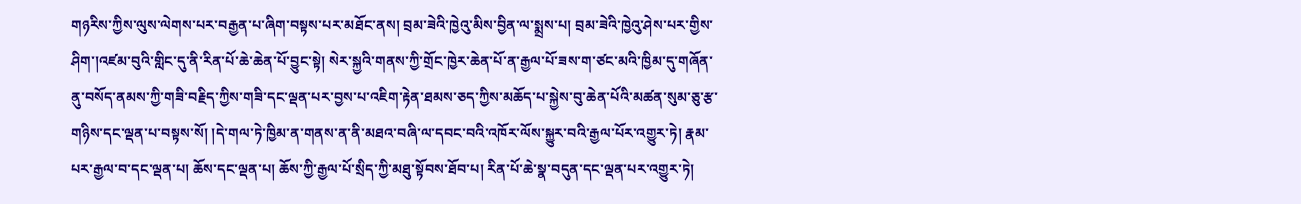གཉརིས་ཀྱིས་ལུས་ལེགས་པར་བརྒྱན་པ་ཞིག་བསྟས་པར་མཐོང་ནས། བྲམ་ཟེའི་ཁྱེའུ་མིས་བྱིན་ལ་སྨྲས་པ། བྲམ་ཟེའི་ཁྱེའུ་ཤེས་པར་གྱིས་ཤིག་།འཛམ་བུའི་གླིང་དུ་ནི་རིན་པོ་ཆེ་ཆེན་པོ་བྱུང་སྟེ། སེར་སྐྱའི་གནས་ཀྱི་གྲོང་ཁྱེར་ཆེན་པོ་ན་རྒྱལ་པོ་ཟས་ག་ཙང་མའི་ཁྱིམ་དུ་གཞོན་ནུ་བསོད་ནམས་ཀྱི་གཟི་བརྗིད་ཀྱིས་གཟི་དང་ལྡན་པར་བྱས་པ་འཇིག་རྟེན་ཐམས་ཅད་ཀྱིས་མཆོད་པ་སྐྱེས་བུ་ཆེན་པོའི་མཚན་སུམ་ཅུ་རྩ་གཉིས་དང་ལྡན་པ་བསྟས་སོ། །དེ་གལ་ཏེ་ཁྱིམ་ན་གནས་ན་ནི་མཐའ་བཞི་ལ་དབང་བའི་འཁོར་ལོས་སྐྱུར་བའི་རྒྱལ་པོར་འགྱུར་ཏེ། རྣམ་པར་རྒྱལ་བ་དང་ལྡན་པ། ཆོས་དང་ལྡན་པ། ཆོས་ཀྱི་རྒྱལ་པོ་སྲིད་ཀྱི་མཐུ་སྟོབས་ཐོབ་པ། རིན་པོ་ཆེ་སྣ་བདུན་དང་ལྡན་པར་འགྱུར་ཏེ།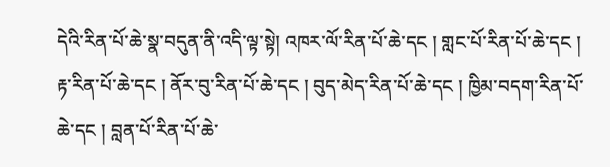དེའི་རིན་པོ་ཆེ་སྣ་བདུན་ནི་འདི་ལྟ་སྟེ། འཁར་ལོ་རིན་པོ་ཆེ་དང ། གླང་པོ་རིན་པོ་ཆེ་དང ། རྟ་རིན་པོ་ཆེ་དང ། ནོར་བུ་རིན་པོ་ཆེ་དང ། བུད་མེད་རིན་པོ་ཆེ་དང ། ཁྱིམ་བདག་རིན་པོ་ཆེ་དང ། བླན་པོ་རིན་པོ་ཆེ་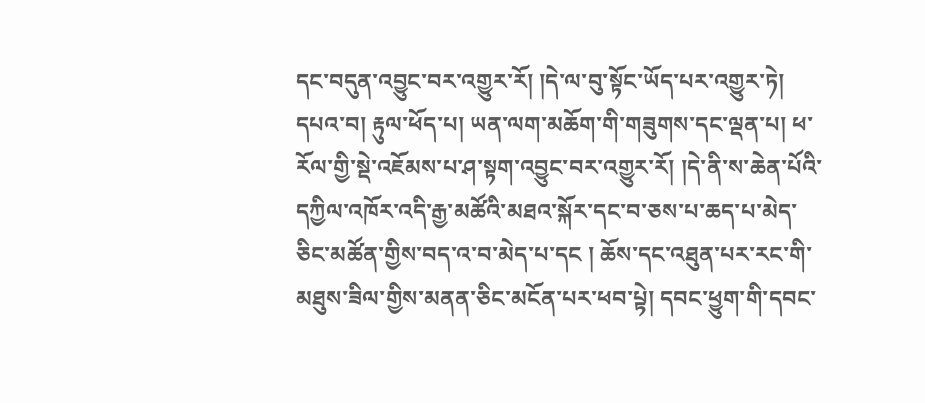དང་བདུན་འབྱུང་བར་འགྱུར་རོ། །དེ་ལ་བུ་སྟོང་ཡོད་པར་འགྱུར་ཏེ། དཔའ་བ། རྟུལ་ཕོད་པ། ཡན་ལག་མཆོག་གི་གཟུགས་དང་ལྡན་པ། ཕ་རོལ་གྱི་སྡེ་འཇོམས་པ་ཤ་སྟག་འབྱུང་བར་འགྱུར་རོ། །དེ་ནི་ས་ཆེན་པོའི་དཀྱིལ་འཁོར་འདི་རྒྱ་མཚོའི་མཐའ་སྐོར་དང་བ་ཅས་པ་ཆད་པ་མེད་ཅིང་མཚོན་གྱིས་བད་འ་བ་མེད་པ་དང ། ཆོས་དང་འཐུན་པར་རང་གི་མཐུས་ཟིལ་གྱིས་མནན་ཅིང་མངོན་པར་ཕབ་པྟེ། དབང་ཕྱུག་གི་དབང་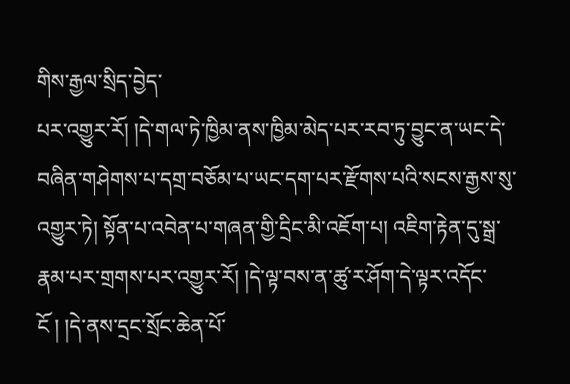གིས་རྒྱལ་སྲིད་བྱེད་
པར་འགྱུར་རོ། །དེ་གལ་ཏེ་ཁྱིམ་ནས་ཁྱིམ་མེད་པར་རབ་ཏུ་བྱུང་ན་ཡང་དེ་བཞིན་གཤེགས་པ་དགྲ་བཅོམ་པ་ཡང་དག་པར་རྫོགས་པའི་སངས་རྒྱས་སུ་འགྱུར་ཏེ། སྟོན་པ་འབེན་པ་གཞན་གྱི་དྲིང་མི་འཇོག་པ། འཇིག་རྟེན་དུ་སྒྲ་རྣམ་པར་གྲགས་པར་འགྱུར་རོ། །དེ་ལྟ་བས་ན་ཚུ་ར་ཤོག་དེ་ལྟར་འདོང་ངོ ། །དེ་ནས་དྲང་སྲོང་ཆེན་པོ་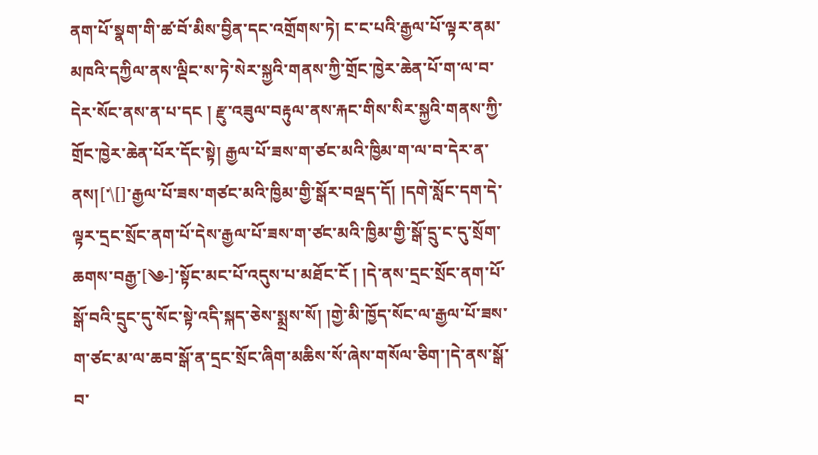ནག་པོ་སྣག་གི་ཚ་བོ་མིས་བྱིན་དང་འགྲོགས་ཏེ། ང་ང་པའི་རྒྱལ་པོ་ལྟར་ནམ་མཁའི་དཀྱིལ་ནས་ལྡིང་ས་ཏེ་སེར་སྐྱའི་གནས་ཀྱི་གྲོང་ཁྱེར་ཆེན་པོ་ག་ལ་བ་དེར་སོང་ནས་ན་པ་དང ། རྫུ་འཟུལ་བརྟུལ་ནས་རྐང་གིས་སིར་སྐྱའི་གནས་ཀྱི་གྲོང་ཁྱེར་ཆེན་པོར་དོང་སྟེ། རྒྱལ་པོ་ཟས་ག་ཙང་མའི་ཁྱིམ་ག་ལ་བ་དེར་ན་ནས།[་\[]་རྒྱལ་པོ་ཟས་གཙང་མའི་ཁྱིམ་གྱི་སྒོར་བལྡད་དོ། །དགེ་སློང་དག་དེ་ལྟར་དྲང་སྲོང་ནག་པོ་དེས་རྒྱལ་པོ་ཟས་ག་ཙང་མའི་ཁྱིམ་གྱི་སྒོ་དྲུ་ང་དུ་སྲོག་ཆགས་བརྒྱ་[༄-]་སྟོང་མང་པོ་འདུས་པ་མཐོང་ངོ ། །དེ་ནས་དྲང་སྲོང་ནག་པོ་སྒོ་བའི་དྲུང་དུ་སོང་སྟེ་འདི་སྐད་ཅེས་སྨྲས་སོ། །གྱེ་མི་ཁྱོད་སོང་ལ་རྒྱལ་པོ་ཟས་ག་ཙང་མ་ལ་ཆབ་སྒོ་ན་དྲང་སྲོང་ཞིག་མཆིས་སོ་ཞེས་གསོལ་ཅིག་།དེ་ནས་སྒོ་བ་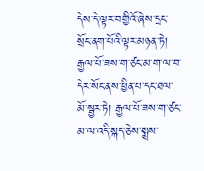དེས་དེ་ལྟར་བགྱིའོ་ཞེས་དྲང་སྲོང་ནག་པོའི་ལྟར་མཉན་ཏེ། རྒྱལ་པོ་ཟས་ག་ཙང་མ་ག་ལ་བ་དེར་སོང་ནས་ཕྱིན་པ་དང་ཐལ་མོ་སྦྱར་ཏེ། རྒྱལ་པོ་ཟས་ག་ཙང་མ་ལ་འདི་སྐད་ཅེས་སྨྲས་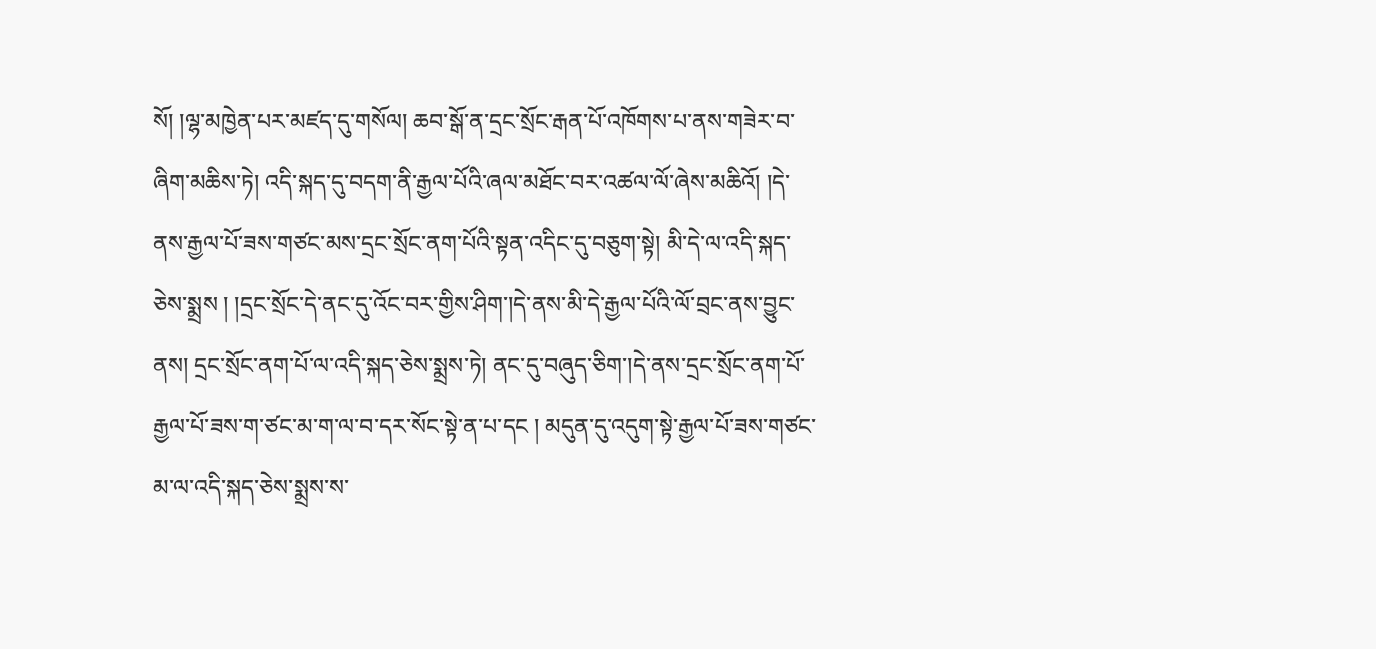སོ། །ལྷ་མཁྱེན་པར་མཛད་དུ་གསོལ། ཆབ་སྒོ་ན་དྲང་སྲོང་རྒན་པོ་འཁོགས་པ་ནས་གཟེར་བ་ཞིག་མཆིས་ཏེ། འདི་སྐད་དུ་བདག་ནི་རྒྱལ་པོའི་ཞལ་མཐོང་བར་འཚལ་ལོ་ཞེས་མཆིའོ། །དེ་ནས་རྒྱལ་པོ་ཟས་གཙང་མས་དྲང་སྲོང་ནག་པོའི་སྟན་འདིང་དུ་བཅུག་སྟེ། མི་དེ་ལ་འདི་སྐད་ཅེས་སྨྲས ། །དྲང་སྲོང་དེ་ནང་དུ་འོང་བར་གྱིས་ཤིག་།དེ་ནས་མི་དེ་རྒྱལ་པོའི་ལོ་བྲང་ནས་བྱུང་ནས། དྲང་སྲོང་ནག་པོ་ལ་འདི་སྐད་ཅེས་སྨྲས་ཏེ། ནང་དུ་བཞུད་ཅིག་།དེ་ནས་དྲང་སྲོང་ནག་པོ་
རྒྱལ་པོ་ཟས་ག་ཙང་མ་ག་ལ་བ་དར་སོང་སྟེ་ན་པ་དང ། མདུན་དུ་འདུག་སྟེ་རྒྱལ་པོ་ཟས་གཙང་མ་ལ་འདི་སྐད་ཅེས་སྨྲས་ས་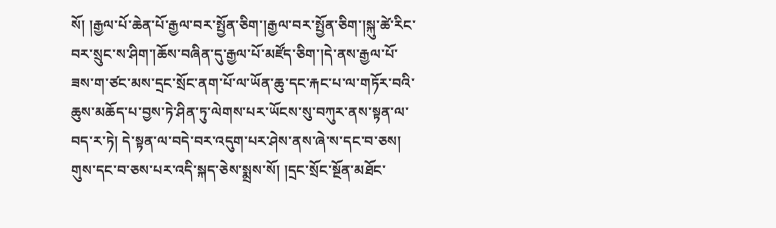སོ། །རྒྱལ་པོ་ཆེན་པོ་རྒྱལ་བར་སྤྱོན་ཅིག་།རྒྱལ་བར་སྤྱོན་ཅིག་།སྐུ་ཚེ་རིང་བར་སྲུང་ས་ཤིག་།ཆོས་བཞིན་དུ་རྒྱལ་པོ་མཛོད་ཅིག་།དེ་ནས་རྒྱལ་པོ་ཟས་ག་ཙང་མས་དྲང་སྲོང་ནག་པོ་ལ་ཡོན་ཆུ་དང་རྐང་པ་ལ་གཏོར་བའི་ཆུས་མཆོད་པ་བྱས་ཏེ་ཤིན་ཏུ་ལེགས་པར་ཡོངས་སུ་བཀུར་ནས་སྟན་ལ་བད་ར་ཏེ། དེ་སྟན་ལ་བདེ་བར་འདུག་པར་ཤེས་ནས་ཞེ་ས་དང་བ་ཅས། གུས་དང་བ་ཅས་པར་འདི་སྐད་ཅེས་སྨྲས་སོ། །དྲང་སྲོང་སྔོན་མཐོང་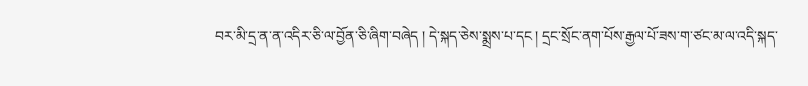བར་མི་དྲ་ན་ན་འདིར་ཅི་ལ་བྱོན་ཅི་ཞིག་བཞེད ། དེ་སྐད་ཅེས་སྨྲས་པ་དང ། དྲང་སྲོང་ནག་པོས་རྒྱལ་པོ་ཟས་ག་ཙང་མ་ལ་འདི་སྐད་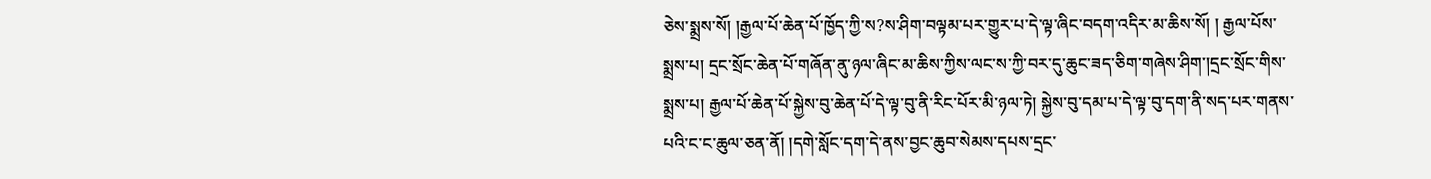ཅེས་སྨྲས་སོ། །རྒྱལ་པོ་ཆེན་པོ་ཁྱོད་ཀྱི་ས?ས་ཤིག་བལྟམ་པར་གྱུར་པ་དེ་ལྟ་ཞིང་བདག་འདིར་མ་ཆིས་སོ། ། རྒྱལ་པོས་སྨྲས་པ། དྲང་སྲོང་ཆེན་པོ་གཞོན་ནུ་ཉལ་ཞིང་མ་ཆིས་ཀྱིས་ལང་ས་ཀྱི་བར་དུ་ཆུང་ཟད་ཅིག་གཞེས་ཤིག་།དྲང་སྲོང་གིས་སྨྲས་པ། རྒྱལ་པོ་ཆེན་པོ་སྐྱེས་བུ་ཆེན་པོ་དེ་ལྟ་བུ་ནི་རིང་པོར་མི་ཉལ་ཏེ། སྐྱེས་བུ་དམ་པ་དེ་ལྟ་བུ་དག་ནི་སད་པར་གནས་པའི་ང་ང་ཆུལ་ཅན་ནོ། །དགེ་སློང་དག་དེ་ནས་བྱང་ཆུབ་སེམས་དཔས་དྲང་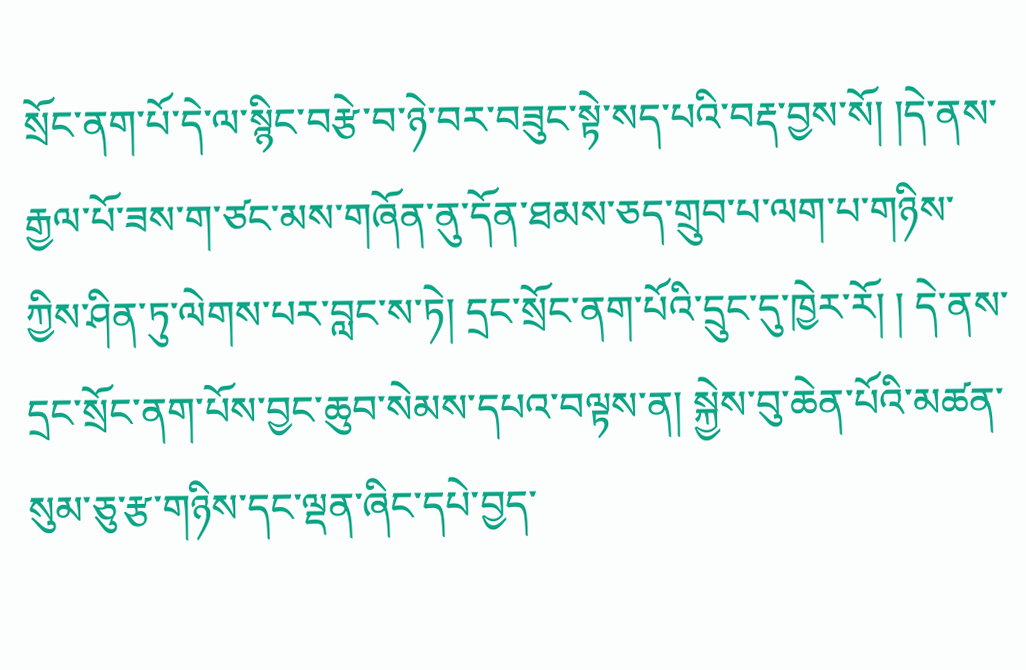སྲོང་ནག་པོ་དེ་ལ་སྙིང་བརྩེ་བ་ཉེ་བར་བཟུང་སྟེ་སད་པའི་བརྡ་བྱས་སོ། །དེ་ནས་རྒྱལ་པོ་ཟས་ག་ཙང་མས་གཞོན་ནུ་དོན་ཐམས་ཅད་གྲུབ་པ་ལག་པ་གཉིས་ཀྱིས་ཤིན་ཏུ་ལེགས་པར་བླང་ས་ཏེ། དྲང་སྲོང་ནག་པོའི་དྲུང་དུ་ཁྱེར་རོ། ། དེ་ནས་དྲང་སྲོང་ནག་པོས་བྱང་ཆུབ་སེམས་དཔའ་བལྟས་ན། སྐྱེས་བུ་ཆེན་པོའི་མཚན་སུམ་ཅུ་རྩ་གཉིས་དང་ལྡན་ཞིང་དཔེ་བྱད་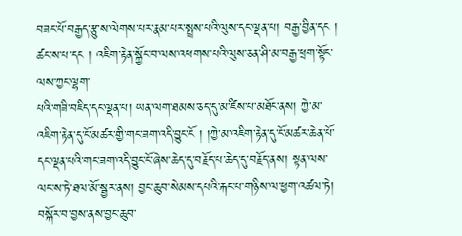བཟང་པོ་བརྒྱད་རྩུ་ས་ལེགས་པར་རྣམ་པར་སྤྲས་པའི་ལུས་དང་ལྡན་པ། བརྒྱ་བྱིན་དང ། ཚང་ས་པ་དང ། འཇིག་རྟེན་སྐྱོང་བ་ལས་འཕགས་པའི་ལུས་ཅན་ཤི་མ་བརྒྱ་ཕྲག་སྟོང་ལས་ཀྱང་ལྷག་
པའི་གཟི་བཇིད་དང་ལྡན་པ། ཡན་ལག་ཐམས་ཅད་དུ་མ་ཛིས་པ་མཐོང་ནས། ཀྱེ་མ་འཇིག་རྟེན་དུ་ངོ་མཚར་གྱི་གང་ཟག་འདི་བྱུང་ངོ ། །ཀྱེ་མ་འཇིག་རྟེན་དུ་ངོ་མཚར་ཆེན་པོ་དང་ལྡན་པའི་གང་ཟག་འདི་བྱུང་ངོ་ཞེས་ཆེད་དུ་བརྗོད་པ་ཆེད་དུ་བརྗོད་ནས། སྟན་ལས་ལང་ས་ཏེ་ཐལ་མོ་སྦྱར་ནས། བྱང་ཆུབ་སེམས་དཔའི་རྐང་པ་གཉིས་ལ་ཕྱག་འཚལ་ཏེ། བསྐོར་བ་བྱས་ནས་བྱང་ཆུབ་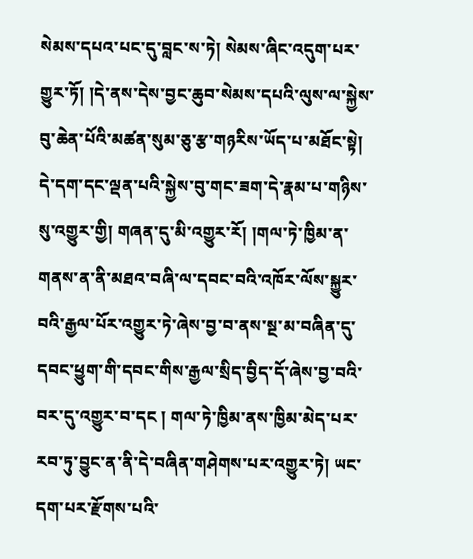སེམས་དཔའ་པང་དུ་བླང་ས་ཏེ། སེམས་ཞིང་འདུག་པར་གྱུར་ཏོ། །དེ་ནས་དེས་བྱང་ཆུབ་སེམས་དཔའི་ལུས་ལ་སྐྱེས་བུ་ཆེན་པོའི་མཚན་སུམ་ཅུ་རྩ་གཉརིས་ཡོད་པ་མཐོང་སྟེ། དེ་དག་དང་ལྡན་པའི་སྐྱེས་བུ་གང་ཟག་དེ་རྣམ་པ་གཉིས་སུ་འགྱུར་གྱི། གཞན་དུ་མི་འགྱུར་རོ། །གལ་ཏེ་ཁྱིམ་ན་གནས་ན་ནི་མཐའ་བཞི་ལ་དབང་བའི་འཁོར་ལོས་སྐྱུར་བའི་རྒྱལ་པོར་འགྱུར་ཏེ་ཞེས་བྱ་བ་ནས་སྔ་མ་བཞིན་དུ་དབང་ཕྱུག་གི་དབང་གིས་རྒྱལ་སྲིད་བྱིད་དོ་ཞེས་བྱ་བའི་བར་དུ་འགྱུར་བ་དང ། གལ་ཏེ་ཁྱིམ་ནས་ཁྱིམ་མེད་པར་རབ་ཏུ་བྱུང་ན་ནི་དེ་བཞིན་གཤེགས་པར་འགྱུར་ཏེ། ཡང་དག་པར་རྫོགས་པའི་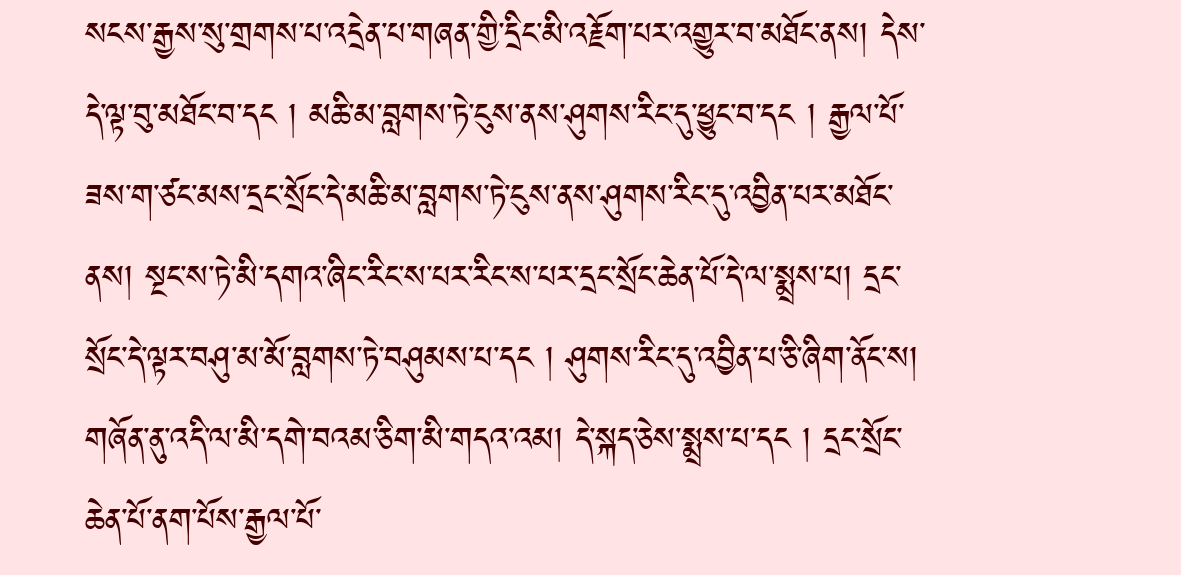སངས་རྒྱས་སུ་གྲགས་པ་འདྲེན་པ་གཞན་གྱི་དྲིང་མི་འརྗོག་པར་འགྱུར་བ་མཐོང་ནས། དེས་དེ་ལྟ་བུ་མཐོང་བ་དང ། མཆི་མ་བླགས་ཏེ་ངུས་ནས་ཤུགས་རིང་དུ་ཕྱུང་བ་དང ། རྒྱལ་པོ་ཟས་ག་ཙང་མས་དྲང་སྲོང་དེ་མཆི་མ་བླགས་ཏེ་ངུས་ནས་ཤུགས་རིང་དུ་འབྱིན་པར་མཐོང་ནས། སྔང་ས་ཏེ་མི་དགའ་ཞིང་རིང་ས་པར་རིང་ས་པར་དྲང་སྲོང་ཆེན་པོ་དེ་ལ་སྨྲས་པ། དྲང་སྲོང་དེ་ལྟར་བཤུ་མ་མོ་བླགས་ཏེ་བཤུམས་པ་དང ། ཤུགས་རིང་དུ་འབྱིན་པ་ཅི་ཞིག་ནོང་ས། གཞོན་ནུ་འདི་ལ་མི་དགེ་བའམ་ཅིག་མི་གདའ་འམ། དེ་སྐད་ཅེས་སྨྲས་པ་དང ། དྲང་སྲོང་ཆེན་པོ་ནག་པོས་རྒྱལ་པོ་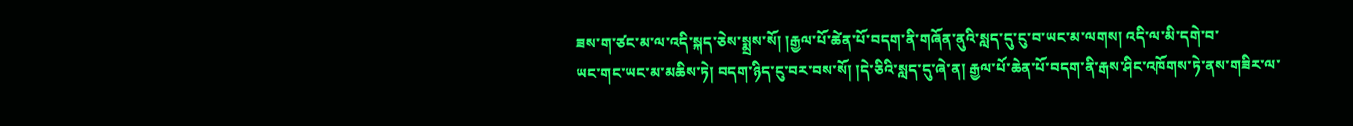ཟས་ག་ཙང་མ་ལ་འདི་སྐད་ཅེས་སྨྲས་སོ། །རྒྱལ་པོ་ཚེན་པོ་བདག་ནི་གཞོན་ནུའི་སླད་དུ་ངུ་བ་ཡང་མ་ལགས། འདི་ལ་མི་དགེ་བ་
ཡང་གང་ཡང་མ་མཆིས་ཏེ། བདག་ཉིད་ངུ་བར་བས་སོ། །དེ་ཅིའི་སླད་དུ་ཞེ་ན། རྒྱལ་པོ་ཆེན་པོ་བདག་ནི་རྒས་ཤིང་འཁོགས་ཏེ་ནས་གཟིར་ལ་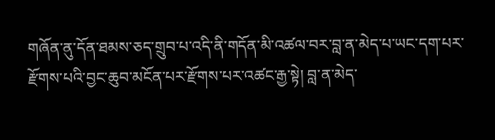གཞོན་ནུ་དོན་ཐམས་ཅད་གྲུབ་པ་འདི་ནི་གདོན་མི་འཚལ་བར་བླ་ན་མེད་པ་ཡང་དག་པར་རྫོགས་པའི་བྱང་ཆུབ་མངོན་པར་རྫོགས་པར་འཚང་རྒྱ་སྟེ། བླ་ན་མེད་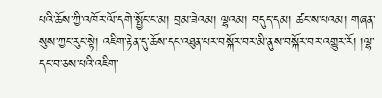པའི་ཆོས་ཀྱི་འཁོར་ལོ་དགེ་སྤྱོང་ང་མ། བྲམ་ཟེའམ། ལྷའམ། བདུད་དམ། ཚང་ས་པའམ། གཞན་སུས་ཀྱང་རུང་སྟེ། འཇིག་རྟེན་དུ་ཆོས་དང་འཐུན་པར་བསྐོར་བར་མི་ནུས་བསྐོར་བར་འགྱུར་རོ། །ལྷ་དང་བ་ཅས་པའི་འཇིག་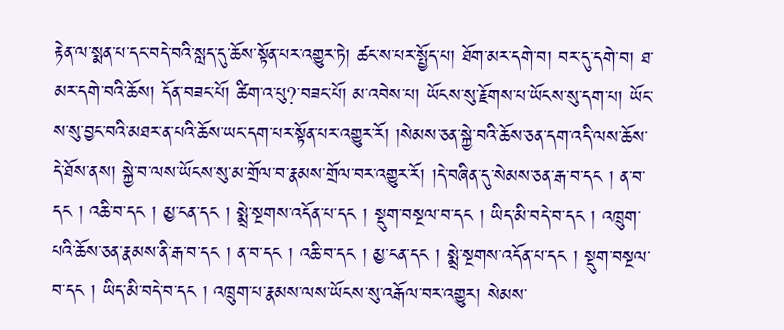རྟེན་ལ་སྨན་པ་དང་བདེ་བའི་སླད་དུ་ཆོས་སྟོན་པར་འགྱུར་ཏེ། ཚང་ས་པར་སྤྱོད་པ། ཐོག་མར་དགེ་བ། བར་དུ་དགེ་བ། ཐ་མར་དགེ་བའི་ཆོས། དོན་བཟང་པོ། ཚིག་འ་པུ?་བཟང་པོ། མ་འབེས་པ། ཡོངས་སུ་རྗོགས་པ་ཡོངས་སུ་དག་པ། ཡོང་ས་སུ་བྱང་བའི་མཐར་ན་པའི་ཆོས་ཡང་དག་པར་སྟོན་པར་འགྱུར་རོ། །སེམས་ཅན་སྐྱེ་བའི་ཆོས་ཅན་དག་འདི་ལས་ཆོས་དེ་ཐོས་ནས། སྐྱེ་བ་ལས་ཡོངས་སུ་མ་གྲོལ་བ་རྣམས་གྲོལ་བར་འགྱུར་རོ། །དེ་བཞིན་དུ་སེམས་ཅན་རྒ་བ་དང ། ན་བ་དང ། འཆི་བ་དང ། མྱ་ངན་དང ། སྨྲེ་སྔགས་འདོན་པ་དང ། སྡུག་བསྔལ་བ་དང ། ཡིད་མི་བདེ་བ་དང ། འཁྲུག་པའི་ཆོས་ཅན་རྣམས་ནི་རྒ་བ་དང ། ན་བ་དང ། འཆི་བ་དང ། མྱ་ངན་དང ། སྨྲེ་སྔགས་འདོན་པ་དང ། སྡུག་བསྔལ་བ་དང ། ཡིད་མི་བདེ་བ་དང ། འཁྲུག་པ་རྣམས་ལས་ཡོངས་སུ་འརྒོལ་བར་འགྱུར། སེམས་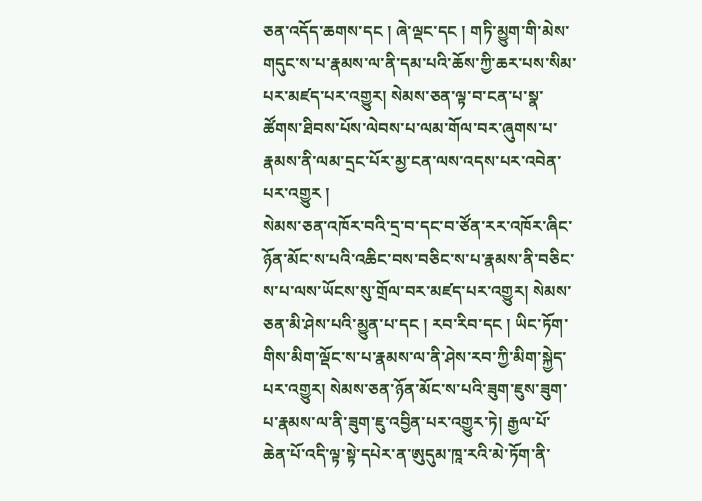ཅན་འདོད་ཆགས་དང ། ཞེ་ལྡང་དང ། གཏི་མྱུག་གི་མེས་གདུང་ས་པ་རྣམས་ལ་ནི་དམ་པའི་ཆོས་ཀྱི་ཆར་པས་སིམ་པར་མཛད་པར་འགྱུར། སེམས་ཅན་ལྟ་བ་ངན་པ་སྣ་ཚོགས་ཐིབས་པོས་ལེབས་པ་ལམ་གོལ་བར་ཞུགས་པ་རྣམས་ནི་ལམ་དྲང་པོར་མྱ་ངན་ལས་འདས་པར་འབེན་པར་འགྱུར །
སེམས་ཅན་འཁོར་བའི་དྲ་བ་དང་བ་ཙོན་རར་འཁོར་ཞིང་ཉོན་མོང་ས་པའི་འཆིང་བས་བཅིང་ས་པ་རྣམས་ནི་བཅིང་ས་པ་ལས་ཡོངས་སུ་གྲོལ་བར་མཛད་པར་འགྱུར། སེམས་ཅན་མི་ཤེས་པའི་མྱུན་པ་དང ། རབ་རིབ་དང ། ཡིང་ཏོག་གིས་མིག་ལྡོང་ས་པ་རྣམས་ལ་ནི་ཤེས་རབ་ཀྱི་མིག་སྐྱེད་པར་འགྱུར། སེམས་ཅན་ཉོན་མོང་ས་པའི་ཟུག་ཇུས་ཟུག་པ་རྣམས་ལ་ནི་ཟུག་ཇུ་འབྱིན་པར་འགྱུར་ཏེ། རྒྱལ་པོ་ཆེན་པོ་འདི་ལྟ་སྟེ་དཔེར་ན་ཨུདུམ་ཁཱ་རའི་མེ་ཏོག་ནི་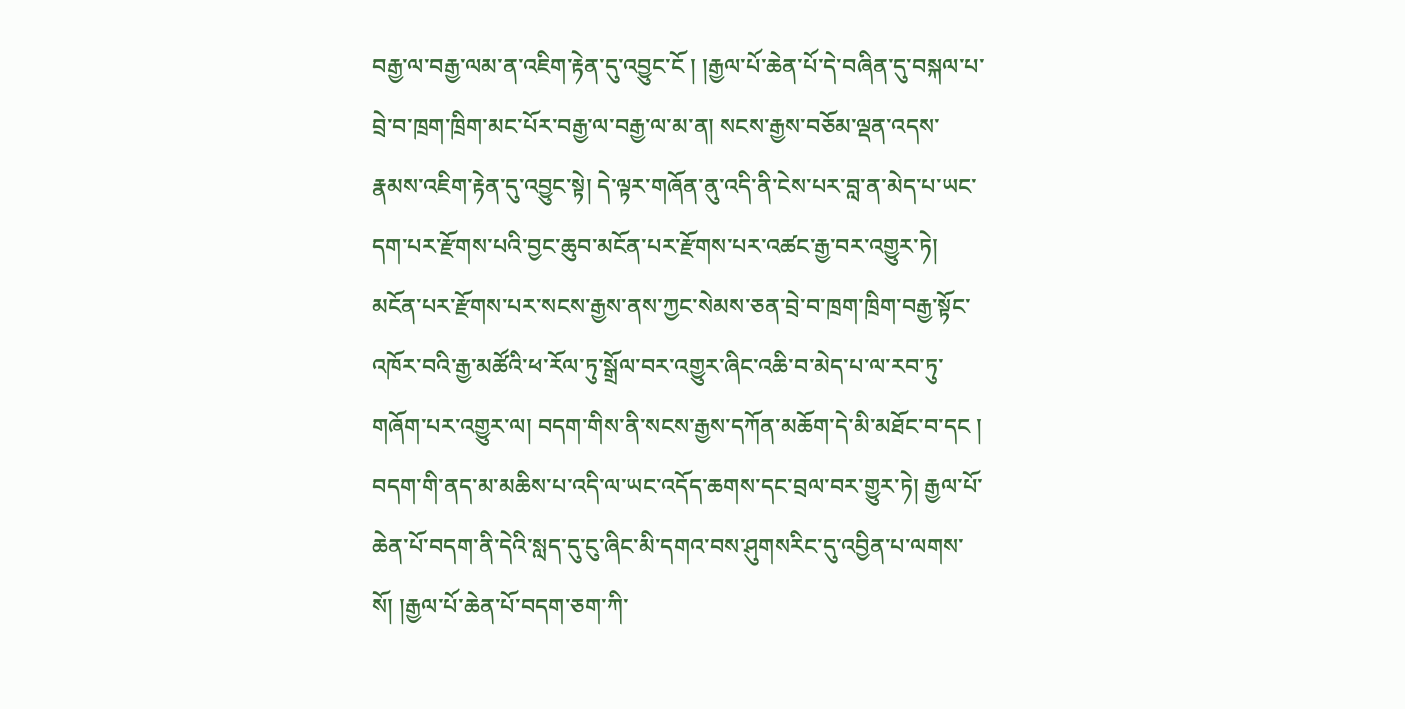བརྒྱ་ལ་བརྒྱ་ལམ་ན་འཇིག་རྟེན་དུ་འབྱུང་ངོ ། །རྒྱལ་པོ་ཆེན་པོ་དེ་བཞིན་དུ་བསྐལ་པ་བྲེ་བ་ཁྲག་ཁྲིག་མང་པོར་བརྒྱ་ལ་བརྒྱ་ལ་མ་ན། སངས་རྒྱས་བཅོམ་ལྡན་འདས་རྣམས་འཇིག་རྟེན་དུ་འབྱུང་སྟེ། དེ་ལྟར་གཞོན་ནུ་འདི་ནི་ངེས་པར་བླ་ན་མེད་པ་ཡང་དག་པར་རྫོགས་པའི་བྱང་ཆུབ་མངོན་པར་རྫོགས་པར་འཚང་རྒྱ་བར་འགྱུར་ཏེ། མངོན་པར་རྫོགས་པར་སངས་རྒྱས་ནས་ཀྱང་སེམས་ཅན་བྲེ་བ་ཁྲག་ཁྲིག་བརྒྱ་སྟོང་འཁོར་བའི་རྒྱ་མཚོའི་ཕ་རོལ་ཏུ་སྒྲོལ་བར་འགྱུར་ཞིང་འཆི་བ་མེད་པ་ལ་རབ་ཏུ་གཞོག་པར་འགྱུར་ལ། བདག་གིས་ནི་སངས་རྒྱས་དཀོན་མཆོག་དེ་མི་མཐོང་བ་དང ། བདག་གི་ནད་མ་མཆིས་པ་འདི་ལ་ཡང་འདོད་ཆགས་དང་བྲལ་བར་གྱུར་ཏེ། རྒྱལ་པོ་ཆེན་པོ་བདག་ནི་དེའི་སླད་དུ་ངུ་ཞིང་མི་དགའ་བས་ཤུགསརིང་དུ་འབྱིན་པ་ལགས་སོ། །རྒྱལ་པོ་ཆེན་པོ་བདག་ཅག་ཀི་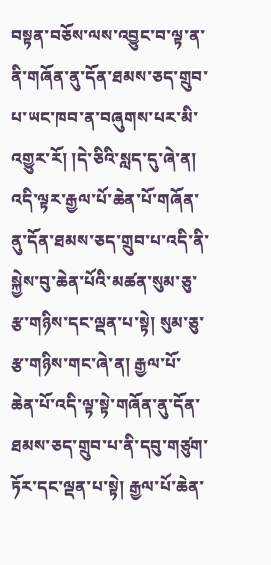བསྟན་བཅོས་ལས་འབྱུང་བ་ལྟ་ན་ནི་གཞོན་ནུ་དོན་ཐམས་ཅད་གྲུབ་པ་ཡང་ཁབ་ན་བཞུགས་པར་མི་འགྱུར་རོ། །དེ་ཅིའི་སླད་དུ་ཞེ་ན། འདི་ལྟར་རྒྱལ་པོ་ཆེན་པོ་གཞོན་ནུ་དོན་ཐམས་ཅད་གྲུབ་པ་འདི་ནི་སྐྱེས་བུ་ཆེན་པོའི་མཚན་སུམ་ཅུ་རྩ་གཉིས་དང་ལྡན་པ་སྟེ། སུམ་ཅུ་རྩ་གཉིས་གང་ཞེ་ན། རྒྱལ་པོ་ཆེན་པོ་འདི་ལྟ་སྟེ་གཞོན་ནུ་དོན་ཐམས་ཅད་གྲུབ་པ་ནི་དབུ་གཙུག་ཏོར་དང་ལྡན་པ་སྟེ། རྒྱལ་པོ་ཆེན་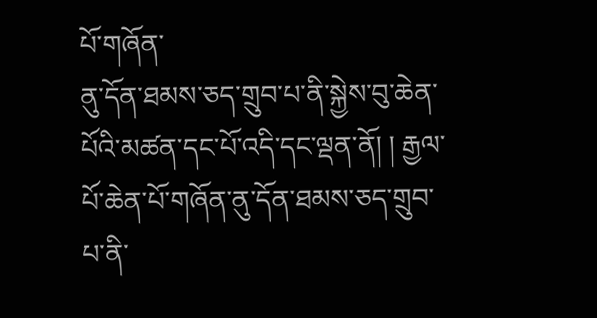པོ་གཞོན་
ནུ་དོན་ཐམས་ཅད་གྲུབ་པ་ནི་སྐྱེས་བུ་ཆེན་པོའི་མཚན་དང་པོ་འདི་དང་ལྡན་ནོ། ། རྒྱལ་པོ་ཆེན་པོ་གཞོན་ནུ་དོན་ཐམས་ཅད་གྲུབ་པ་ནི་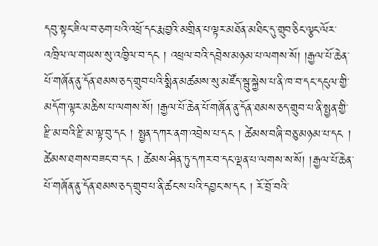དབུ་སྟང་ཟིལ་བ་ཅག་པའི་འཕྲོ་དང་རྨ་བྱའི་མགྲིན་པ་ལྟར་མཐོན་མཐིང་དུ་གྲུབ་ཅིང་ལྕང་ལོར་འཁྲིལ་ལ་གཡས་སུ་འཁྱིལ་བ་དང ། འཕྲལ་བའི་དབྲེས་མཉམ་པ་ལགས་སོ། །རྒྱལ་པོ་ཆེན་པོ་གཞོན་ནུ་དོན་ཐམས་ཅད་གྲུབ་པའི་སྨིན་མཚམས་སུ་མཛོད་སྦུ་སྐྱེས་པ་ནི་ཁ་བ་དང་དངུལ་གྱི་མདོག་ལྟར་མཆིས་པ་ལགས་སོ། །རྒྱལ་པོ་ཆེན་པོ་གཞོན་ནུ་དོན་ཐམས་ཅད་གྲུབ་པ་ནི་སྤྱན་གྱི་རྫི་མ་བའི་རྫི་མ་ལྟ་བུ་དང ། སྤྱན་དཀར་ནག་འབྲེས་པ་དང ། ཚེམས་བཞི་བཅུ་མཉམ་པ་དང ། ཚེམས་ཐགས་བཟང་བ་དང ། ཚེམས་ཤིན་ཏུ་དཀར་བ་དང་ལྡན་པ་ལགས་ས་སོ། །རྒྱལ་པོ་ཆེན་པོ་གཞོན་ནུ་དོན་ཐམས་ཅད་གྲུབ་པ་ནི་ཚང་ས་པའི་དབྱང་ས་དང ། རོ་བྲོ་བའི་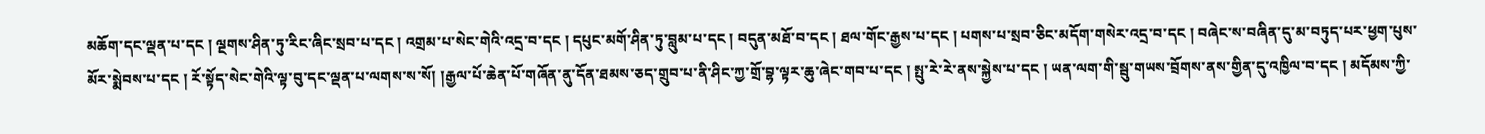མཆོག་དང་ལྡན་པ་དང ། ལྔགས་ཤིན་ཏུ་རིང་ཞིང་སྲབ་པ་དང ། འགྲམ་པ་སེང་གེའི་འདྲ་བ་དང ། དཔུང་མགོ་ཤིན་ཏུ་བླུམ་པ་དང ། བདུན་མཐོ་བ་དང ། ཐལ་གོང་རྒྱས་པ་དང ། པགས་པ་སྲབ་ཅིང་མདོག་གསེར་འདྲ་བ་དང ། བཞེང་ས་བཞིན་དུ་མ་བཏུད་པར་ཕྱག་པུས་མོར་སྨེབས་པ་དང ། རོ་སྟོད་སེང་གེའི་ལྟ་བུ་དང་ལྡན་པ་ལགས་ས་སོ། །རྒྱལ་པོ་ཆེན་པོ་གཞོན་ནུ་དོན་ཐམས་ཅད་གྲུབ་པ་ནི་ཤིང་ཀྱ་གྲོ་བྷ་ལྟར་ཆུ་ཞེང་གབ་པ་དང ། སྤུ་རེ་རེ་ནས་སྐྱེས་པ་དང ། ཡན་ལག་གི་སྦུ་གཡས་བྲོགས་ནས་གྱིན་དུ་འཁྱིལ་བ་དང ། མདོམས་ཀྱི་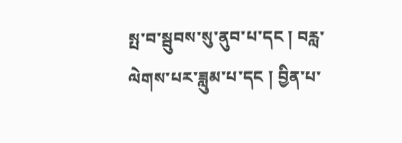སྤ་བ་སྦུབས་སུ་ནུབ་པ་དང ། བརླ་ལེགས་པར་ཟླུམ་པ་དང ། བྱིན་པ་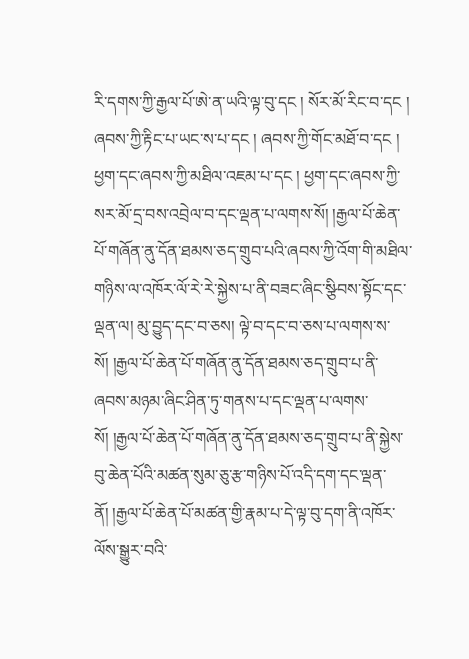རི་དགས་ཀྱི་རྒྱལ་པོ་ཨེ་ན་ཡའི་ལྟ་བུ་དང ། སོར་མོ་རིང་བ་དང ། ཞབས་ཀྱི་རྟིང་པ་ཡང་ས་པ་དང ། ཞབས་ཀྱི་གོང་མཐོ་བ་དང ། ཕྱག་དང་ཞབས་ཀྱི་མཐིལ་འཇམ་པ་དང ། ཕྱག་དང་ཞབས་ཀྱི་སར་མོ་དྲ་བས་འབྲེལ་བ་དང་ལྡན་པ་ལགས་སོ། །རྒྱལ་པོ་ཆེན་
པོ་གཞོན་ནུ་དོན་ཐམས་ཅད་གྲུབ་པའི་ཞབས་ཀྱི་འོག་གི་མཐིལ་གཉིས་ལ་འཁོར་ལོ་རེ་རེ་སྐྱེས་པ་ནི་བཟང་ཞིང་སྩིབས་སྟོང་དང་ལྡན་ལ། མུ་བྱུད་དང་བ་ཅས། ལྟེ་བ་དང་བ་ཅས་པ་ལགས་ས་སོ། །རྒྱལ་པོ་ཆེན་པོ་གཞོན་ནུ་དོན་ཐམས་ཅད་གྲུབ་པ་ནི་ཞབས་མཉམ་ཞིང་ཤིན་ཏུ་གནས་པ་དང་ལྡན་པ་ལགས་སོ། །རྒྱལ་པོ་ཆེན་པོ་གཞོན་ནུ་དོན་ཐམས་ཅད་གྲུབ་པ་ནི་སྐྱེས་བུ་ཆེན་པོའི་མཚན་སུམ་ཅུ་རྩ་གཉིས་པོ་འདི་དག་དང་ལྡན་ནོ། །རྒྱལ་པོ་ཆེན་པོ་མཚན་གྱི་རྣམ་པ་དེ་ལྟ་བུ་དག་ནི་འཁོར་ལོས་སྒྱུར་བའི་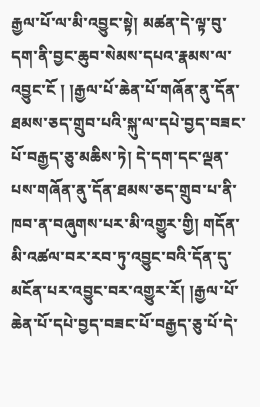རྒྱལ་པོ་ལ་མི་འབྱུང་སྟེ། མཚན་དེ་ལྟ་བུ་དག་ནི་བྱང་ཆུབ་སེམས་དཔའ་རྣམས་ལ་འབྱུང་ངོ ། །རྒྱལ་པོ་ཆེན་པོ་གཞོན་ནུ་དོན་ཐམས་ཅད་གྲུབ་པའི་སྐུ་ལ་དཔེ་བྱད་བཟང་པོ་བརྒྱད་ཅུ་མཆིས་ཏེ། དེ་དག་དང་ལྡན་པས་གཞོན་ནུ་དོན་ཐམས་ཅད་གྲུབ་པ་ནི་ཁབ་ན་བཞུགས་པར་མི་འགྱུར་གྱི། གདོན་མི་འཚལ་བར་རབ་ཏུ་འབྱུང་བའི་དོན་དུ་མངོན་པར་འབྱུང་བར་འགྱུར་རོ། །རྒྱལ་པོ་ཆེན་པོ་དཔེ་བྱད་བཟང་པོ་བརྒྱད་ཅུ་པོ་དེ་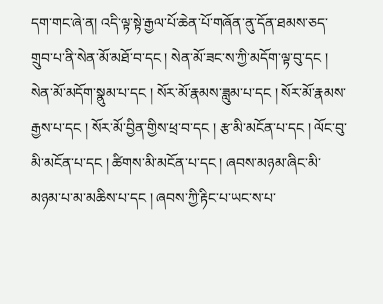དག་གང་ཞེ་ན། འདི་ལྟ་སྟེ་རྒྱལ་པོ་ཆེན་པོ་གཞོན་ནུ་དོན་ཐམས་ཅད་གྲུབ་པ་ནི་སེན་མོ་མཐོ་བ་དང ། སེན་མོ་ཟང་ས་ཀྱི་མདོག་ལྟ་བུ་དང ། སེན་མོ་མདོག་སྣུམ་པ་དང ། སོར་མོ་རྣམས་ཟླུམ་པ་དང ། སོར་མོ་རྣམས་རྒྱས་པ་དང ། སོར་མོ་བྱིན་གྱིས་ཕྲ་བ་དང ། རྩ་མི་མངོན་པ་དང ། ལོང་བུ་མི་མངོན་པ་དང ། ཚིགས་མི་མངོན་པ་དང ། ཞབས་མཉམ་ཞིང་མི་མཉམ་པ་མ་མཆིས་པ་དང ། ཞབས་ཀྱི་རྟིང་པ་ཡང་ས་པ་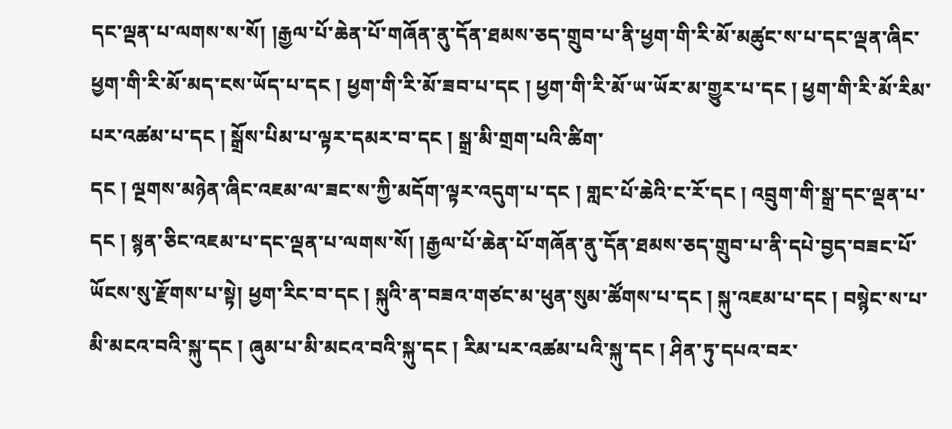དང་ལྡན་པ་ལགས་ས་སོ། །རྒྱལ་པོ་ཆེན་པོ་གཞོན་ནུ་དོན་ཐམས་ཅད་གྲུབ་པ་ནི་ཕྱག་གི་རི་མོ་མཚུང་ས་པ་དང་ལྡན་ཞིང་ཕྱག་གི་རི་མོ་མད་ངས་ཡོད་པ་དང ། ཕྱག་གི་རི་མོ་ཟབ་པ་དང ། ཕྱག་གི་རི་མོ་ཡ་ཡོར་མ་གྱུར་པ་དང ། ཕྱག་གི་རི་མོ་རིམ་པར་འཚམ་པ་དང ། སྒྲོས་པིམ་པ་ལྟར་དམར་བ་དང ། སྒྲ་མི་གྲག་པའི་ཚིག་
དང ། ལྔགས་མཉེན་ཞིང་འཇམ་ལ་ཟང་ས་ཀྱི་མདོག་ལྟར་འདུག་པ་དང ། གླང་པོ་ཆེའི་ང་རོ་དང ། འབྲུག་གི་སྒྲ་དང་ལྡན་པ་དང ། སྙན་ཅིང་འཇམ་པ་དང་ལྡན་པ་ལགས་སོ། །རྒྱལ་པོ་ཆེན་པོ་གཞོན་ནུ་དོན་ཐམས་ཅད་གྲུབ་པ་ནི་དཔེ་བྱད་བཟང་པོ་ཡོངས་སུ་རྫོགས་པ་སྟེ། ཕྱག་རིང་བ་དང ། སྐུའི་ན་བཟའ་གཙང་མ་ཕུན་སུམ་ཚོགས་པ་དང ། སྐུ་འཇམ་པ་དང ། བསྙེང་ས་པ་མི་མངའ་བའི་སྐུ་དང ། ཞུམ་པ་མི་མངའ་བའི་སྐུ་དང ། རིམ་པར་འཚམ་པའི་སྐུ་དང ། ཤིན་ཏུ་དཔའ་བར་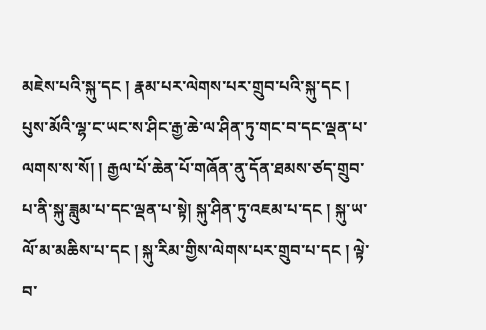མཇེས་པའི་སྐུ་དང ། རྣམ་པར་ལེགས་པར་གྲུབ་པའི་སྐུ་དང ། པུས་མོའི་ལྷ་ང་ཡང་ས་ཤིང་རྒྱ་ཆེ་ལ་ཤིན་ཏུ་གང་བ་དང་ལྡན་པ་ལགས་ས་སོ། ། རྒྱལ་པོ་ཆེན་པོ་གཞོན་ནུ་དོན་ཐམས་ཙད་གྲུབ་པ་ནི་སྐུ་ཟླུམ་པ་དང་ལྡན་པ་སྟེ། སྐུ་ཤིན་ཏུ་འཇམ་པ་དང ། སྐུ་ཡ་ལོ་མ་མཆིས་པ་དང ། སྐུ་རིམ་གྱིས་ལེགས་པར་གྲུབ་པ་དང ། ལྟེ་བ་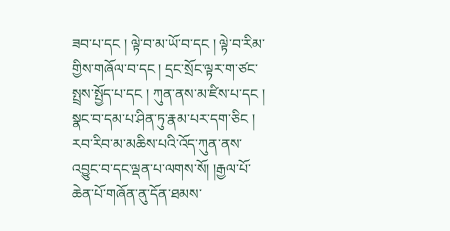ཟབ་པ་དང ། ལྟེ་བ་མ་ཡོ་བ་དང ། ལྟེ་བ་རིམ་གྱིས་གཞོལ་བ་དང ། དྲང་སྲོང་ལྟར་ག་ཙང་སྤྲས་སྤྱོད་པ་དང ། ཀུན་ནས་མ་ཛིས་པ་དང ། སྣང་བ་དམ་པ་ཤིན་ཏུ་རྣམ་པར་དག་ཅིང ། རབ་རིབ་མ་མཆིས་པའི་འོད་ཀུན་ནས་འབྱུང་བ་དང་ལྡན་པ་ལགས་སོ། །རྒྱལ་པོ་ཆེན་པོ་གཞོན་ནུ་དོན་ཐམས་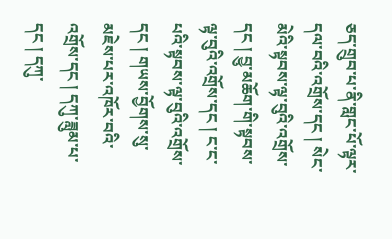ཅད་གྲུབ་པ་ནི་གླང་པོ་ལྟར་དལ་བའི་འགྲོས་དང ། སེང་མེའི་སྟབས་ལྟ་བུའི་འགྲོས་དང ། བྱུ་མཆོག་གི་སྟབས་ལྟ་བུའི་འགྲོས་དང ། ང་ང་པའི་སྟབས་ལྟ་བུའི་འགྲོས་དང ། གཡས་བྱོགས་སུ་མཇེས་པར་འཁོར་བའི་འགྲོས་དང ། དཀུ་ཟླུམ་པ་དང ། དཀུ་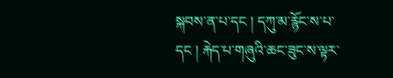སྐབས་ན་པ་དང ། དཀུ་མ་རྙོང་ས་པ་དང ། རྐེད་པ་གཞུའི་ཆང་ཟུང་ས་ལྟར་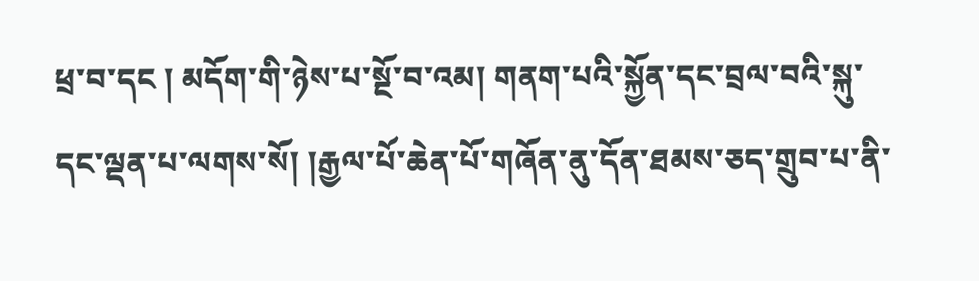ཕྲ་བ་དང ། མདོག་གི་ཉེས་པ་སྔོ་བ་འམ། གནག་པའི་སྐྱོན་དང་བྲལ་བའི་སྐུ་དང་ལྡན་པ་ལགས་སོ། །རྒྱལ་པོ་ཆེན་པོ་གཞོན་ནུ་དོན་ཐམས་ཅད་གྲུབ་པ་ནི་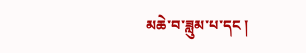མཆེ་བ་ཟླུམ་པ་དང །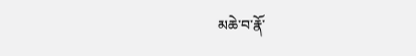མཆེ་བ་རྣོ་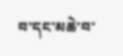བ་དང་མཆེ་བ་